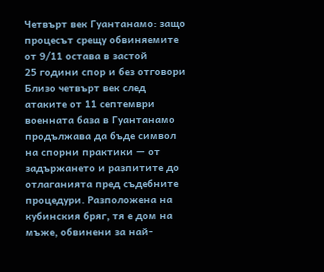Четвърт век Гуантанамо: защо процесът срещу обвиняемите от 9/11 остава в застой
25 години спор и без отговори
Близо четвърт век след атаките от 11 септември военната база в Гуантанамо продължава да бъде символ на спорни практики — от задържането и разпитите до отлаганията пред съдебните процедури. Разположена на кубинския бряг, тя е дом на мъже, обвинени за най-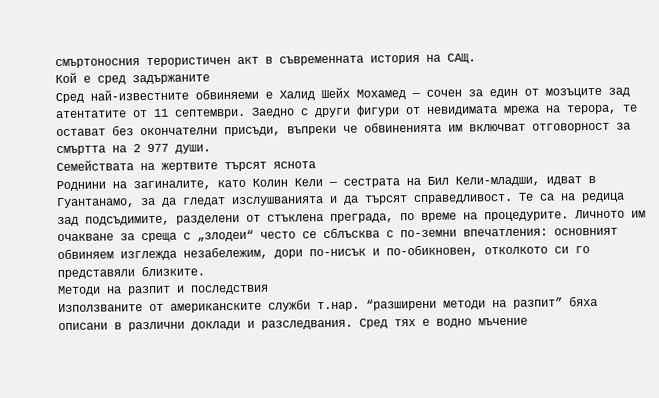смъртоносния терористичен акт в съвременната история на САЩ.
Кой е сред задържаните
Сред най-известните обвиняеми е Халид Шейх Мохамед — сочен за един от мозъците зад атентатите от 11 септември. Заедно с други фигури от невидимата мрежа на терора, те остават без окончателни присъди, въпреки че обвиненията им включват отговорност за смъртта на 2 977 души.
Семействата на жертвите търсят яснота
Роднини на загиналите, като Колин Кели — сестрата на Бил Кели-младши, идват в Гуантанамо, за да гледат изслушванията и да търсят справедливост. Те са на редица зад подсъдимите, разделени от стъклена преграда, по време на процедурите. Личното им очакване за среща с „злодеи“ често се сблъсква с по-земни впечатления: основният обвиняем изглежда незабележим, дори по-нисък и по-обикновен, отколкото си го представяли близките.
Методи на разпит и последствия
Използваните от американските служби т.нар. “разширени методи на разпит” бяха описани в различни доклади и разследвания. Сред тях е водно мъчение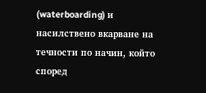(waterboarding) и насилствено вкарване на течности по начин, който според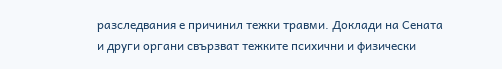разследвания е причинил тежки травми. Доклади на Сената и други органи свързват тежките психични и физически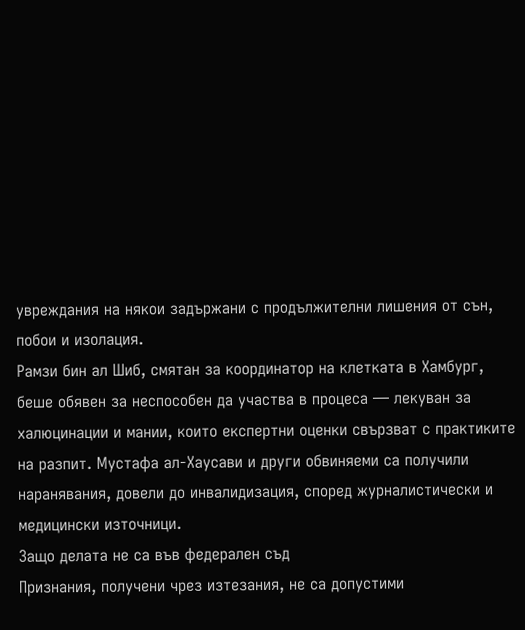увреждания на някои задържани с продължителни лишения от сън, побои и изолация.
Рамзи бин ал Шиб, смятан за координатор на клетката в Хамбург, беше обявен за неспособен да участва в процеса — лекуван за халюцинации и мании, които експертни оценки свързват с практиките на разпит. Мустафа ал-Хаусави и други обвиняеми са получили наранявания, довели до инвалидизация, според журналистически и медицински източници.
Защо делата не са във федерален съд
Признания, получени чрез изтезания, не са допустими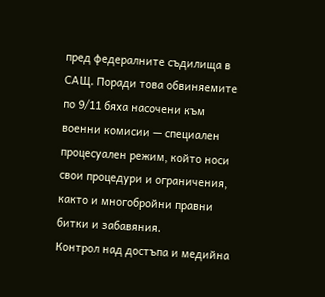пред федералните съдилища в САЩ. Поради това обвиняемите по 9/11 бяха насочени към военни комисии — специален процесуален режим, който носи свои процедури и ограничения, както и многобройни правни битки и забавяния.
Контрол над достъпа и медийна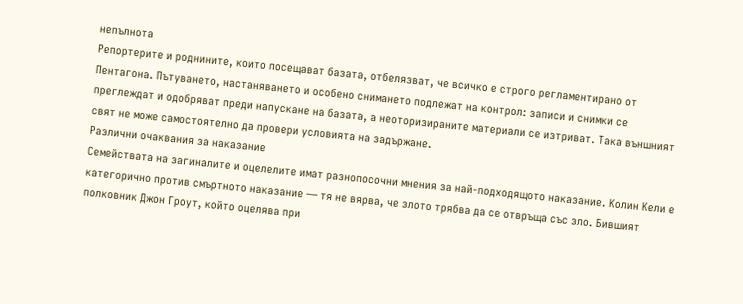непълнота
Репортерите и роднините, които посещават базата, отбелязват, че всичко е строго регламентирано от Пентагона. Пътуването, настаняването и особено снимането подлежат на контрол: записи и снимки се преглеждат и одобряват преди напускане на базата, а неоторизираните материали се изтриват. Така външният свят не може самостоятелно да провери условията на задържане.
Различни очаквания за наказание
Семействата на загиналите и оцелелите имат разнопосочни мнения за най-подходящото наказание. Колин Кели е категорично против смъртното наказание — тя не вярва, че злото трябва да се отвръща със зло. Бившият полковник Джон Гроут, който оцелява при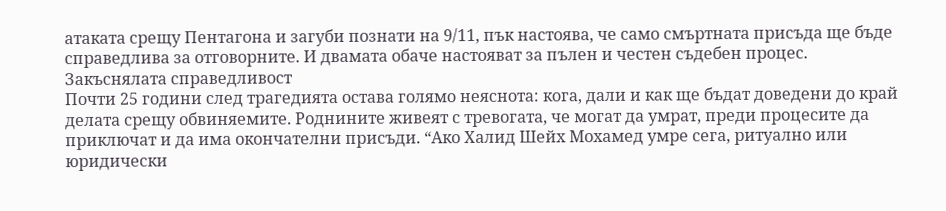атаката срещу Пентагона и загуби познати на 9/11, пък настоява, че само смъртната присъда ще бъде справедлива за отговорните. И двамата обаче настояват за пълен и честен съдебен процес.
Закъснялата справедливост
Почти 25 години след трагедията остава голямо неяснота: кога, дали и как ще бъдат доведени до край делата срещу обвиняемите. Роднините живеят с тревогата, че могат да умрат, преди процесите да приключат и да има окончателни присъди. “Ако Халид Шейх Мохамед умре сега, ритуално или юридически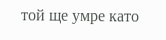той ще умре като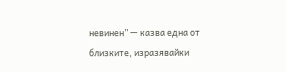невинен” — казва една от близките, изразявайки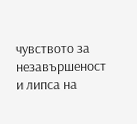чувството за незавършеност и липса на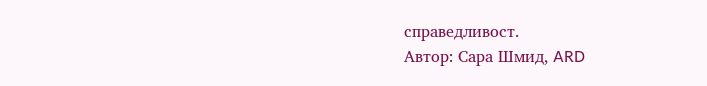справедливост.
Автор: Сара Шмид, ARD